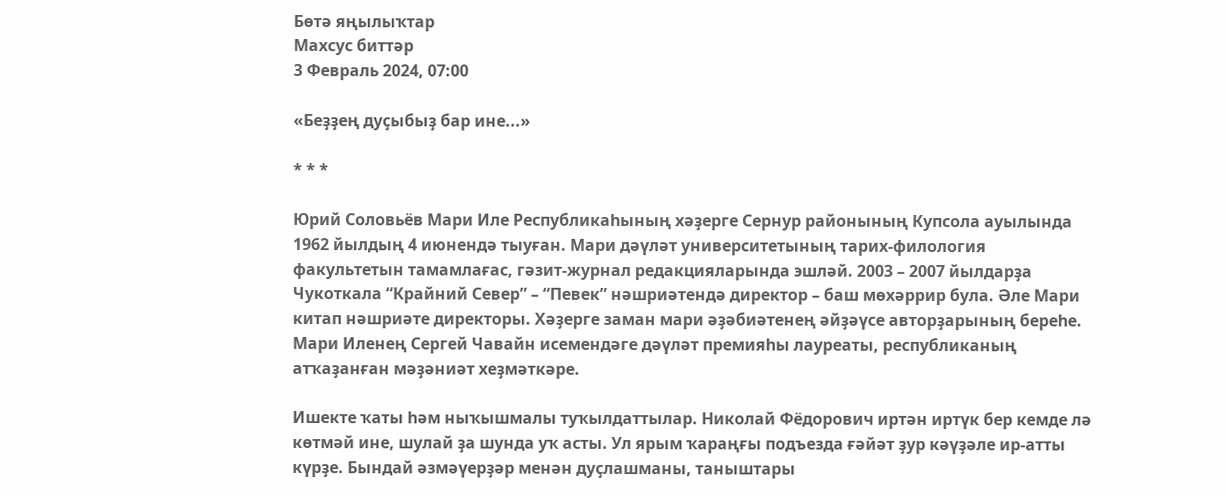Бөтә яңылыҡтар
Махсус биттәр
3 Февраль 2024, 07:00

«Беҙҙең дуҫыбыҙ бар ине...»

* * *

Юрий Соловьёв Мари Иле Республикаһының хәҙерге Сернур районының Купсола ауылында 1962 йылдың 4 июнендә тыуған. Мари дәүләт университетының тарих-филология факультетын тамамлағас, гәзит-журнал редакцияларында эшләй. 2003 – 2007 йылдарҙа Чукоткала “Крайний Север” – “Певек” нәшриәтендә директор – баш мөхәррир була. Әле Мари китап нәшриәте директоры. Хәҙерге заман мари әҙәбиәтенең әйҙәүсе авторҙарының береһе. Мари Иленең Сергей Чавайн исемендәге дәүләт премияһы лауреаты, республиканың атҡаҙанған мәҙәниәт хеҙмәткәре.

Ишекте ҡаты һәм ныҡышмалы туҡылдаттылар. Николай Фёдорович иртән иртүк бер кемде лә көтмәй ине, шулай ҙа шунда уҡ асты. Ул ярым ҡараңғы подъезда ғәйәт ҙур кәүҙәле ир-атты күрҙе. Бындай әзмәүерҙәр менән дуҫлашманы, таныштары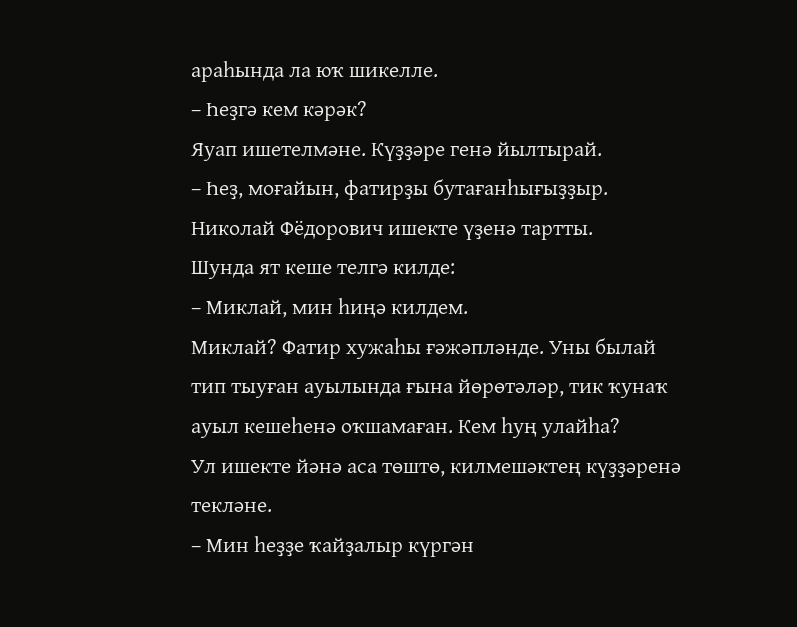араһында ла юҡ шикелле.
– Һеҙгә кем кәрәк?
Яуап ишетелмәне. Күҙҙәре генә йылтырай.
– Һеҙ, моғайын, фатирҙы бутағанһығыҙҙыр.
Николай Фёдорович ишекте үҙенә тартты.
Шунда ят кеше телгә килде:
– Миклай, мин һиңә килдем.
Миклай? Фатир хужаһы ғәжәпләнде. Уны былай тип тыуған ауылында ғына йөрөтәләр, тик ҡунаҡ ауыл кешеһенә оҡшамаған. Кем һуң улайһа?
Ул ишекте йәнә аса төштө, килмешәктең күҙҙәренә текләне.
– Мин һеҙҙе ҡайҙалыр күргән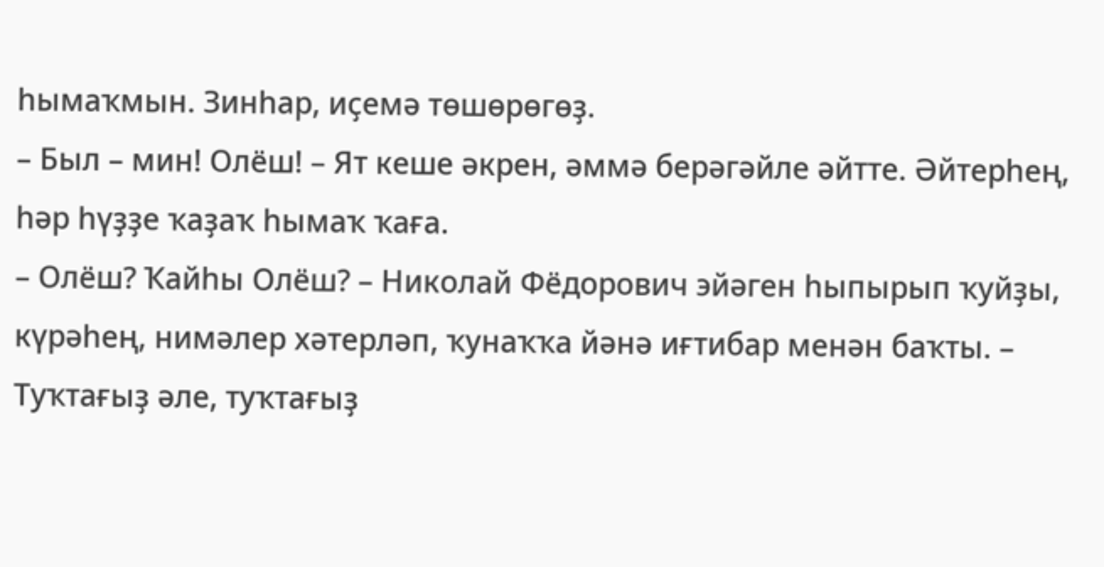һымаҡмын. Зинһар, иҫемә төшөрөгөҙ.
– Был – мин! Олёш! – Ят кеше әкрен, әммә берәгәйле әйтте. Әйтерһең, һәр һүҙҙе ҡаҙаҡ һымаҡ ҡаға.
– Олёш? Ҡайһы Олёш? – Николай Фёдорович эйәген һыпырып ҡуйҙы, күрәһең, нимәлер хәтерләп, ҡунаҡҡа йәнә иғтибар менән баҡты. – Туҡтағыҙ әле, туҡтағыҙ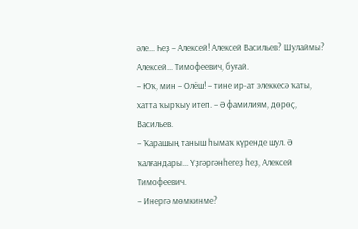әле... Һеҙ – Алексей! Алексей Васильев? Шулаймы? Алексей... Тимофеевич, буғай.
– Юҡ, мин – Олёш! – тине ир-ат элеккесә ҡаты, хатта ҡырҡыу итеп. – Ә фамилиям, дөрөҫ, Васильев.
– Ҡарашың таныш һымаҡ күренде шул. Ә ҡалғандары... Үҙгәргәнһегеҙ һеҙ, Алексей Тимофеевич.
– Инергә мөмкинме?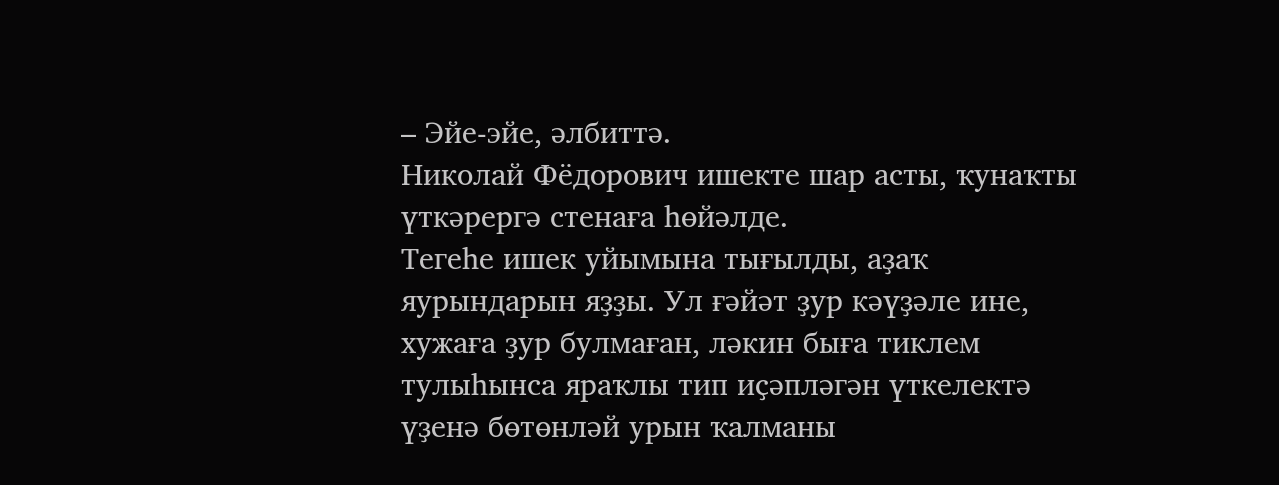– Эйе-эйе, әлбиттә.
Николай Фёдорович ишекте шар асты, ҡунаҡты үткәрергә стенаға һөйәлде.
Тегеһе ишек уйымына тығылды, аҙаҡ яурындарын яҙҙы. Ул ғәйәт ҙур кәүҙәле ине, хужаға ҙур булмаған, ләкин быға тиклем тулыһынса яраҡлы тип иҫәпләгән үткелектә үҙенә бөтөнләй урын ҡалманы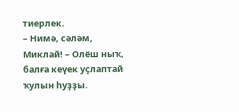тиерлек.
– Нимә, сәләм, Миклай! – Олёш ныҡ, балға кеүек уҫлаптай ҡулын һуҙҙы.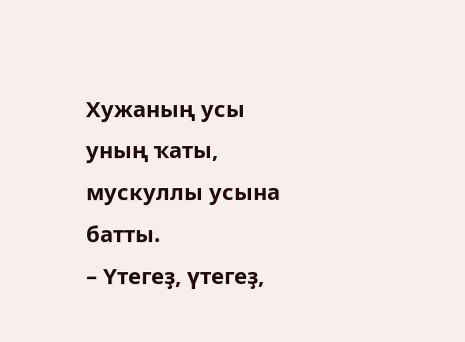Хужаның усы уның ҡаты, мускуллы усына батты.
– Үтегеҙ, үтегеҙ,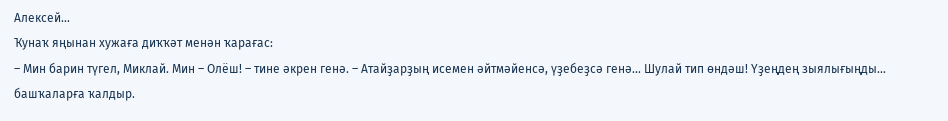Алексей...
Ҡунаҡ яңынан хужаға диҡҡәт менән ҡарағас:
– Мин барин түгел, Миклай. Мин – Олёш! – тине әкрен генә. – Атайҙарҙың исемен әйтмәйенсә, үҙебеҙсә генә... Шулай тип өндәш! Үҙеңдең зыялығыңды... башҡаларға ҡалдыр.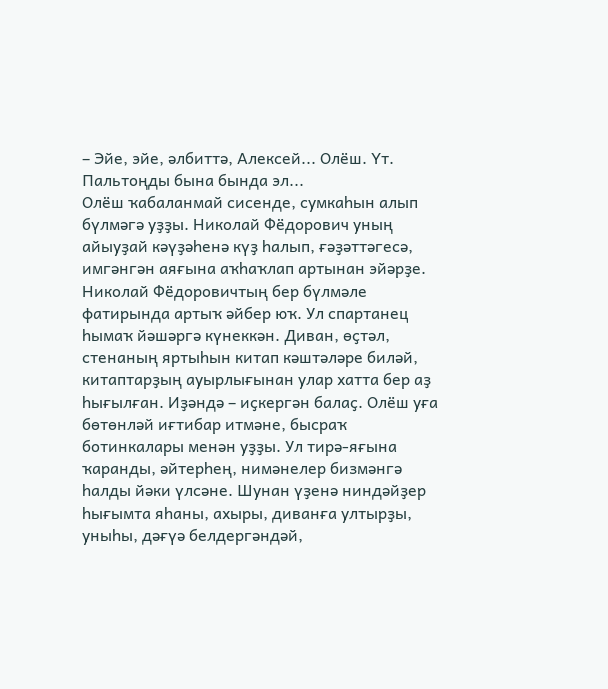– Эйе, эйе, әлбиттә, Алексей... Олёш. Үт. Пальтоңды бына бында эл...
Олёш ҡабаланмай сисенде, сумкаһын алып бүлмәгә уҙҙы. Николай Фёдорович уның айыуҙай кәүҙәһенә күҙ һалып, ғәҙәттәгесә, имгәнгән аяғына аҡһаҡлап артынан эйәрҙе.
Николай Фёдоровичтың бер бүлмәле фатирында артыҡ әйбер юҡ. Ул спартанец һымаҡ йәшәргә күнеккән. Диван, өҫтәл, стенаның яртыһын китап кәштәләре биләй, китаптарҙың ауырлығынан улар хатта бер аҙ һығылған. Иҙәндә – иҫкергән балаҫ. Олёш уға бөтөнләй иғтибар итмәне, бысраҡ ботинкалары менән уҙҙы. Ул тирә-яғына ҡаранды, әйтерһең, нимәнелер бизмәнгә һалды йәки үлсәне. Шунан үҙенә ниндәйҙер һығымта яһаны, ахыры, диванға ултырҙы, уныһы, дәғүә белдергәндәй,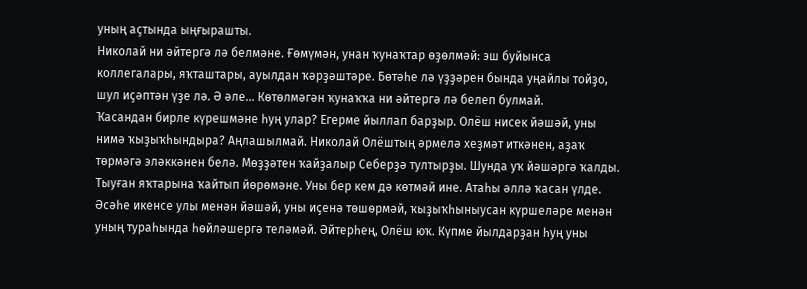уның аҫтында ыңғырашты.
Николай ни әйтергә лә белмәне. Ғөмүмән, унан ҡунаҡтар өҙөлмәй: эш буйынса коллегалары, яҡташтары, ауылдан ҡәрҙәштәре. Бөтәһе лә үҙҙәрен бында уңайлы тойҙо, шул иҫәптән үҙе лә. Ә әле... Көтөлмәгән ҡунаҡҡа ни әйтергә лә белеп булмай.
Ҡасандан бирле күрешмәне һуң улар? Егерме йыллап барҙыр. Олёш нисек йәшәй, уны нимә ҡыҙыҡһындыра? Аңлашылмай. Николай Олёштың әрмелә хеҙмәт иткәнен, аҙаҡ төрмәгә эләккәнен белә. Мөҙҙәтен ҡайҙалыр Себерҙә тултырҙы. Шунда уҡ йәшәргә ҡалды. Тыуған яҡтарына ҡайтып йөрөмәне. Уны бер кем дә көтмәй ине. Атаһы әллә ҡасан үлде. Әсәһе икенсе улы менән йәшәй, уны иҫенә төшөрмәй, ҡыҙыҡһыныусан күршеләре менән уның тураһында һөйләшергә теләмәй. Әйтерһең, Олёш юҡ. Күпме йылдарҙан һуң уны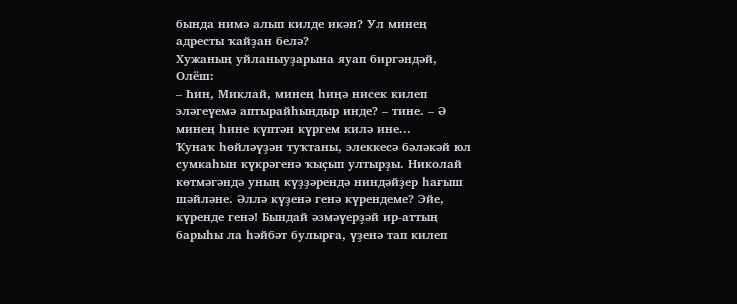бында нимә алып килде икән? Ул минең адресты ҡайҙан белә?
Хужаның уйланыуҙарына яуап биргәндәй, Олёш:
– Һин, Миклай, минең һиңә нисек килеп эләгеүемә аптырайһыңдыр инде? – тине. – Ә минең һине күптән күргем килә ине...
Ҡунаҡ һөйләүҙән туҡтаны, элеккесә бәләкәй юл сумкаһын күкрәгенә ҡыҫып ултырҙы. Николай көтмәгәндә уның күҙҙәрендә ниндәйҙер һағыш шәйләне. Әллә күҙенә генә күрендеме? Эйе, күренде генә! Бындай әзмәүерҙәй ир-аттың барыһы ла һәйбәт булырға, үҙенә тап килеп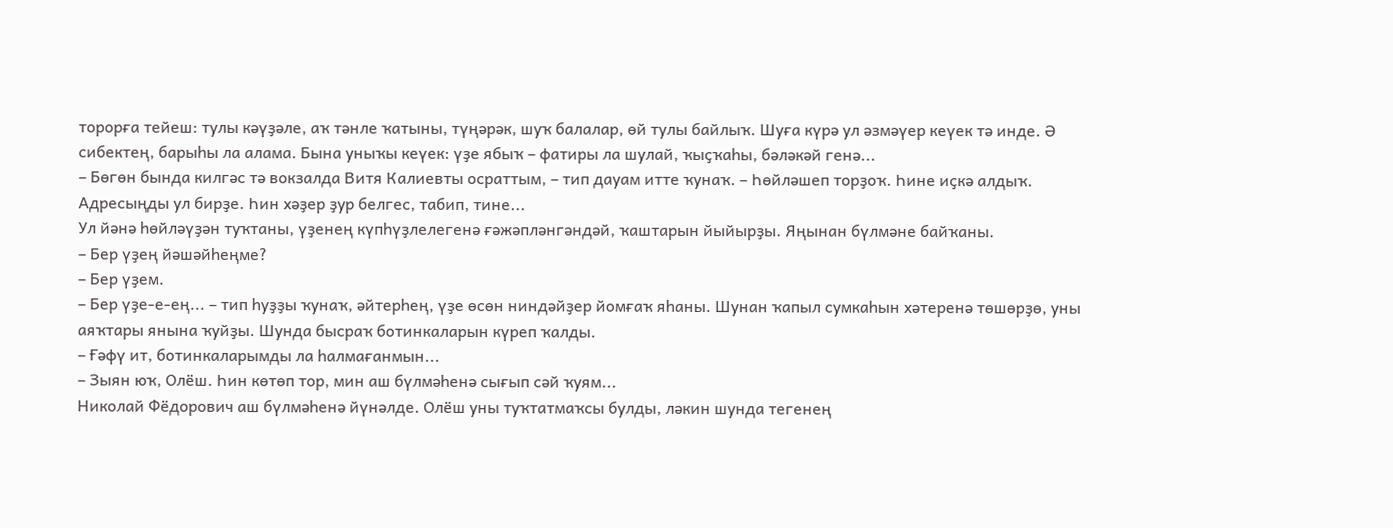торорға тейеш: тулы кәүҙәле, аҡ тәнле ҡатыны, түңәрәк, шуҡ балалар, өй тулы байлыҡ. Шуға күрә ул әзмәүер кеүек тә инде. Ә сибектең, барыһы ла алама. Бына уныҡы кеүек: үҙе ябыҡ – фатиры ла шулай, ҡыҫҡаһы, бәләкәй генә...
– Бөгөн бында килгәс тә вокзалда Витя Калиевты осраттым, – тип дауам итте ҡунаҡ. – Һөйләшеп торҙоҡ. Һине иҫкә алдыҡ. Адресыңды ул бирҙе. Һин хәҙер ҙур белгес, табип, тине...
Ул йәнә һөйләүҙән туҡтаны, үҙенең күпһүҙлелегенә ғәжәпләнгәндәй, ҡаштарын йыйырҙы. Яңынан бүлмәне байҡаны.
– Бер үҙең йәшәйһеңме?
– Бер үҙем.
– Бер үҙе-е-ең... – тип һуҙҙы ҡунаҡ, әйтерһең, үҙе өсөн ниндәйҙер йомғаҡ яһаны. Шунан ҡапыл сумкаһын хәтеренә төшөрҙө, уны аяҡтары янына ҡуйҙы. Шунда бысраҡ ботинкаларын күреп ҡалды.
– Ғәфү ит, ботинкаларымды ла һалмағанмын...
– Зыян юҡ, Олёш. Һин көтөп тор, мин аш бүлмәһенә сығып сәй ҡуям...
Николай Фёдорович аш бүлмәһенә йүнәлде. Олёш уны туҡтатмаҡсы булды, ләкин шунда тегенең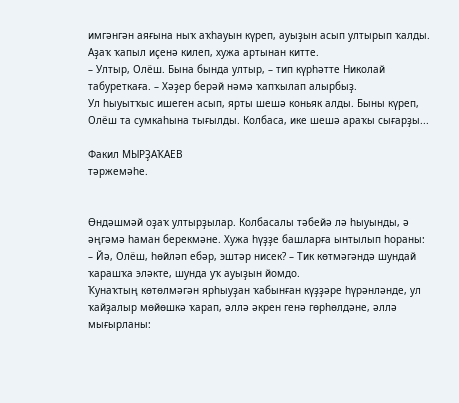имгәнгән аяғына ныҡ аҡһауын күреп, ауыҙын асып ултырып ҡалды. Аҙаҡ ҡапыл иҫенә килеп, хужа артынан китте.
– Ултыр, Олёш. Бына бында ултыр, – тип күрһәтте Николай табуреткаға. – Хәҙер берәй нәмә ҡапҡылап алырбыҙ.
Ул һыуытҡыс ишеген асып, ярты шешә коньяк алды. Быны күреп, Олёш та сумкаһына тығылды. Колбаса, ике шешә араҡы сығарҙы...

Факил МЫРҘАҠАЕВ
тәржемәһе.


Өндәшмәй оҙаҡ ултырҙылар. Колбасалы тәбейә лә һыуынды, ә әңгәмә һаман берекмәне. Хужа һүҙҙе башларға ынтылып һораны:
– Йә, Олёш, һөйләп ебәр, эштәр нисек? – Тик көтмәгәндә шундай ҡарашҡа эләкте, шунда уҡ ауыҙын йомдо.
Ҡунаҡтың көтөлмәгән ярһыуҙан ҡабынған күҙҙәре һүрәнләнде, ул ҡайҙалыр мөйөшкә ҡарап, әллә әкрен генә гөрһөлдәне, әллә мығырланы: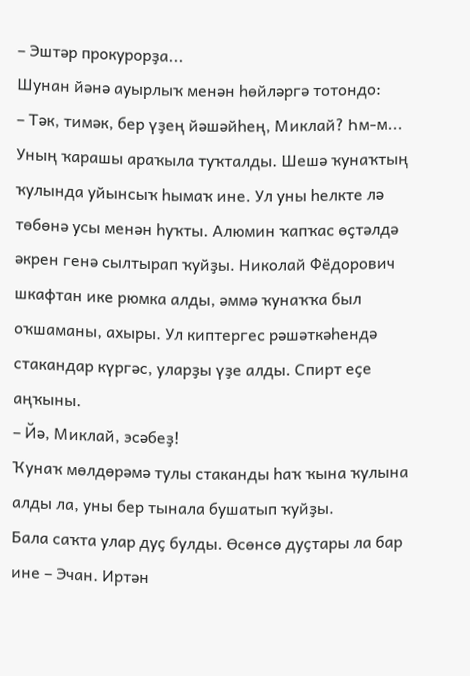– Эштәр прокурорҙа...
Шунан йәнә ауырлыҡ менән һөйләргә тотондо:
– Тәк, тимәк, бер үҙең йәшәйһең, Миклай? Һм-м...
Уның ҡарашы араҡыла туҡталды. Шешә ҡунаҡтың ҡулында уйынсыҡ һымаҡ ине. Ул уны һелкте лә төбөнә усы менән һуҡты. Алюмин ҡапҡас өҫтәлдә әкрен генә сылтырап ҡуйҙы. Николай Фёдорович шкафтан ике рюмка алды, әммә ҡунаҡҡа был оҡшаманы, ахыры. Ул киптергес рәшәткәһендә стакандар күргәс, уларҙы үҙе алды. Спирт еҫе аңҡыны.
– Йә, Миклай, эсәбеҙ!
Ҡунаҡ мөлдөрәмә тулы стаканды һаҡ ҡына ҡулына алды ла, уны бер тынала бушатып ҡуйҙы.
Бала саҡта улар дуҫ булды. Өсөнсө дуҫтары ла бар ине – Эчан. Иртән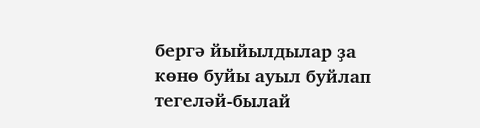бергә йыйылдылар ҙа көнө буйы ауыл буйлап тегеләй-былай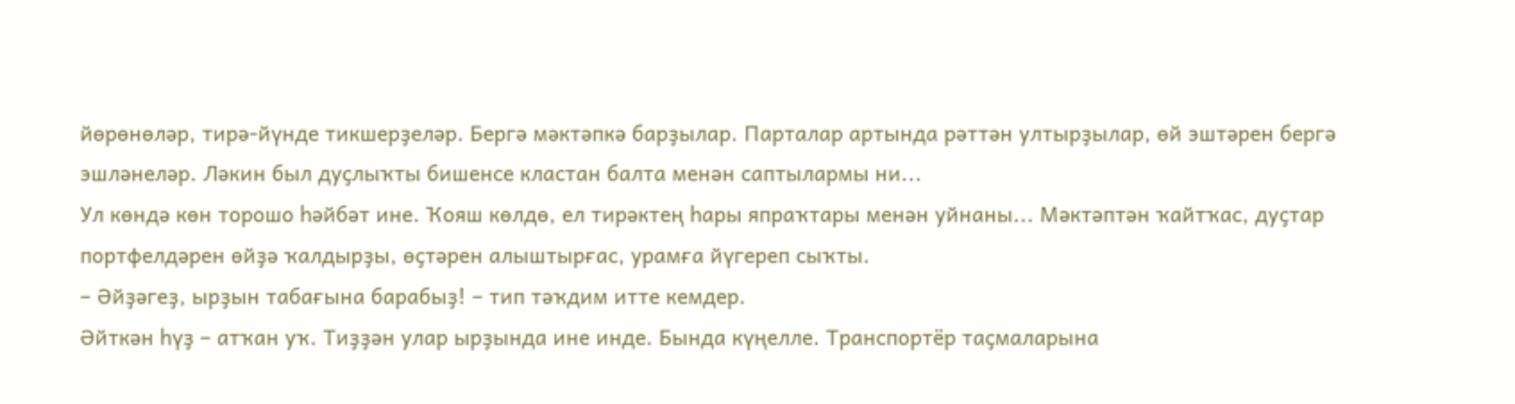йөрөнөләр, тирә-йүнде тикшерҙеләр. Бергә мәктәпкә барҙылар. Парталар артында рәттән ултырҙылар, өй эштәрен бергә эшләнеләр. Ләкин был дуҫлыҡты бишенсе кластан балта менән саптылармы ни...
Ул көндә көн торошо һәйбәт ине. Ҡояш көлдө, ел тирәктең һары япраҡтары менән уйнаны... Мәктәптән ҡайтҡас, дуҫтар портфелдәрен өйҙә ҡалдырҙы, өҫтәрен алыштырғас, урамға йүгереп сыҡты.
– Әйҙәгеҙ, ырҙын табағына барабыҙ! – тип тәҡдим итте кемдер.
Әйткән һүҙ – атҡан уҡ. Тиҙҙән улар ырҙында ине инде. Бында күңелле. Транспортёр таҫмаларына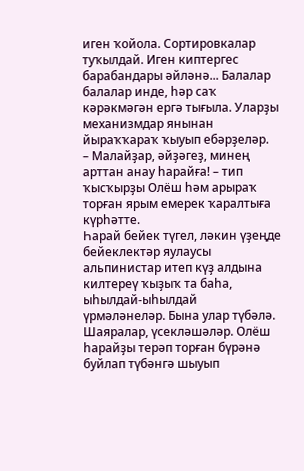иген ҡойола. Сортировкалар туҡылдай. Иген киптергес барабандары әйләнә... Балалар балалар инде, һәр саҡ кәрәкмәгән ергә тығыла. Уларҙы механизмдар янынан йыраҡҡараҡ ҡыуып ебәрҙеләр.
– Малайҙар, әйҙәгеҙ, минең арттан анау һарайға! – тип ҡысҡырҙы Олёш һәм арыраҡ торған ярым емерек ҡаралтыға күрһәтте.
Һарай бейек түгел, ләкин үҙеңде бейеклектәр яулаусы альпинистар итеп күҙ алдына килтереү ҡыҙыҡ та баһа, ыһылдай-ыһылдай үрмәләнеләр. Бына улар түбәлә. Шаяралар, үсекләшәләр. Олёш һарайҙы терәп торған бүрәнә буйлап түбәнгә шыуып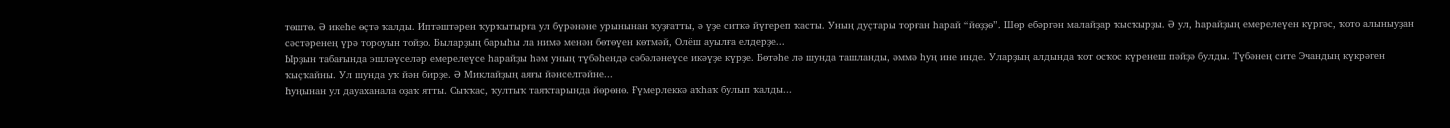төштө. Ә икеһе өҫтә ҡалды. Иптәштәрен ҡурҡытырға ул бүрәнәне урынынан ҡуҙғатты, ә үҙе ситкә йүгереп ҡасты. Уның дуҫтары торған һарай “йөҙҙө”. Шөр ебәргән малайҙар ҡысҡырҙы. Ә ул, һарайҙың емерелеүен күргәс, ҡото алыныуҙан сәстәренең үрә тороуын тойҙо. Быларҙың барыһы ла нимә менән бөтөүен көтмәй, Олёш ауылға елдерҙе...
Ырҙын табағында эшләүселәр емерелеүсе һарайҙы һәм уның түбәһендә сәбәләнеүсе икәүҙе күрҙе. Бөтәһе лә шунда ташланды, әммә һуң ине инде. Уларҙың алдында ҡот осҡос күренеш пәйҙә булды. Түбәнең сите Эчандың күкрәген ҡыҫҡайны. Ул шунда уҡ йән бирҙе. Ә Миклайҙың аяғы йәнселгәйне...
Һуңынан ул дауаханала оҙаҡ ятты. Сыҡҡас, ҡултыҡ таяҡтарында йөрөнө. Ғүмерлеккә аҡһаҡ булып ҡалды...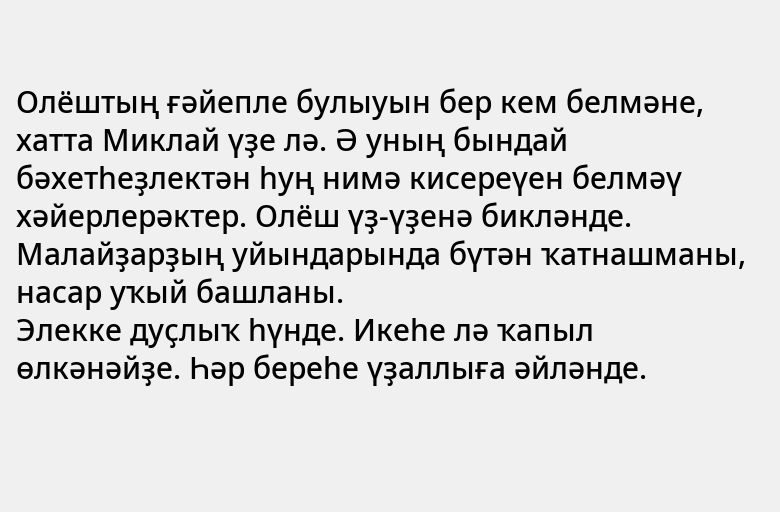Олёштың ғәйепле булыуын бер кем белмәне, хатта Миклай үҙе лә. Ә уның бындай бәхетһеҙлектән һуң нимә кисереүен белмәү хәйерлерәктер. Олёш үҙ-үҙенә бикләнде. Малайҙарҙың уйындарында бүтән ҡатнашманы, насар уҡый башланы.
Элекке дуҫлыҡ һүнде. Икеһе лә ҡапыл өлкәнәйҙе. Һәр береһе үҙаллыға әйләнде.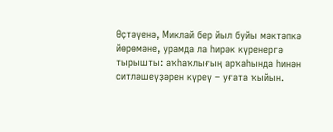Өҫтәүенә, Миклай бер йыл буйы мәктәпкә йөрөмәне, урамда ла һирәк күренергә тырышты: аҡһаҡлығың арҡаһында һинән ситләшеүҙәрен күреү – уғата ҡыйын.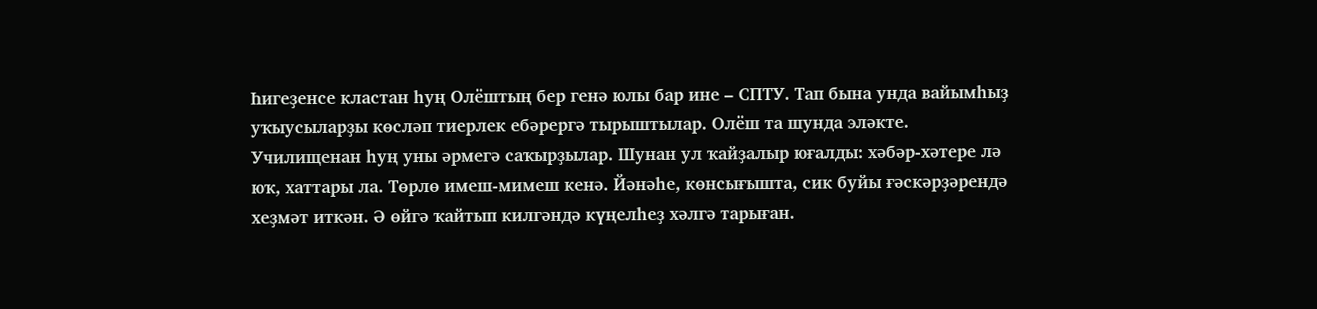Һигеҙенсе кластан һуң Олёштың бер генә юлы бар ине – СПТУ. Тап бына унда вайымһыҙ уҡыусыларҙы көсләп тиерлек ебәрергә тырыштылар. Олёш та шунда эләкте. Училищенан һуң уны әрмегә саҡырҙылар. Шунан ул ҡайҙалыр юғалды: хәбәр-хәтере лә юҡ, хаттары ла. Төрлө имеш-мимеш кенә. Йәнәһе, көнсығышта, сик буйы ғәскәрҙәрендә хеҙмәт иткән. Ә өйгә ҡайтып килгәндә күңелһеҙ хәлгә тарыған.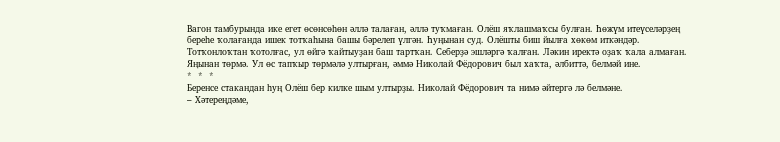Вагон тамбурында ике егет өсөнсөһөн әллә талаған, әллә туҡмаған. Олёш яҡлашмаҡсы булған. Һөжүм итеүселәрҙең береһе ҡолағанда ишек тотҡаһына башы бәрелеп үлгән. Һуңынан суд. Олёшты биш йылға хөкөм иткәндәр.
Тотҡонлоҡтан ҡотолғас, ул өйгә ҡайтыуҙан баш тартҡан. Себерҙә эшләргә ҡалған. Ләкин иректә оҙаҡ ҡала алмаған. Яңынан төрмә. Ул өс тапҡыр төрмәлә ултырған, әммә Николай Фёдорович был хаҡта, әлбиттә, белмәй ине.
*  *  *
Беренсе стакандан һуң Олёш бер килке шым ултырҙы. Николай Фёдорович та нимә әйтергә лә белмәне.
– Хәтереңдәме,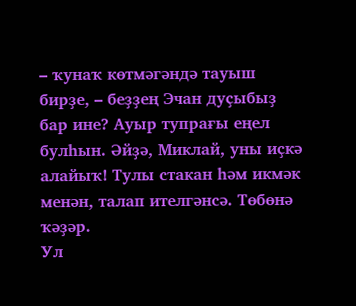– ҡунаҡ көтмәгәндә тауыш бирҙе, – беҙҙең Эчан дуҫыбыҙ бар ине? Ауыр тупрағы еңел булһын. Әйҙә, Миклай, уны иҫкә алайыҡ! Тулы стакан һәм икмәк менән, талап ителгәнсә. Төбөнә ҡәҙәр.
Ул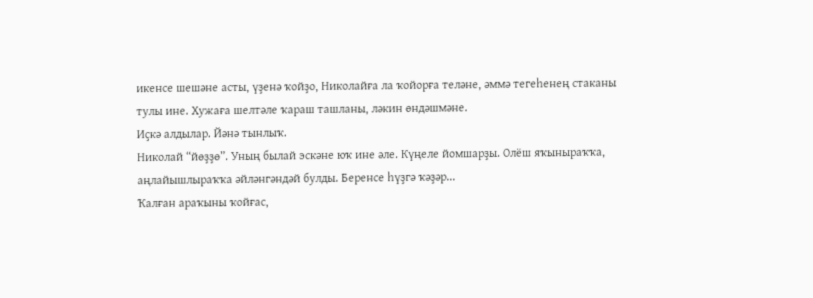икенсе шешәне асты, үҙенә ҡойҙо, Николайға ла ҡойорға теләне, әммә тегеһенең стаканы тулы ине. Хужаға шелтәле ҡараш ташланы, ләкин өндәшмәне.
Иҫкә алдылар. Йәнә тынлыҡ.
Николай “йөҙҙө”. Уның былай эскәне юҡ ине әле. Күңеле йомшарҙы. Олёш яҡыныраҡҡа, аңлайышлыраҡҡа әйләнгәндәй булды. Беренсе һүҙгә ҡәҙәр...
Ҡалған араҡыны ҡойғас,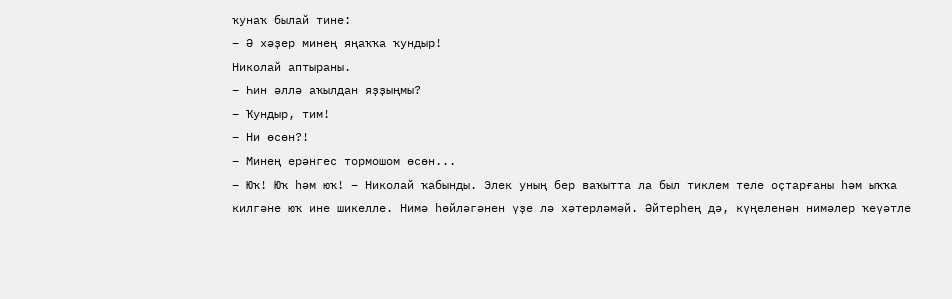ҡунаҡ былай тине:
– Ә хәҙер минең яңаҡҡа ҡундыр!
Николай аптыраны.
– Һин әллә аҡылдан яҙҙыңмы?
– Ҡундыр, тим!
– Ни өсөн?!
– Минең ерәнгес тормошом өсөн...
– Юҡ! Юҡ һәм юҡ! – Николай ҡабынды. Элек уның бер ваҡытта ла был тиклем теле оҫтарғаны һәм ыҡҡа килгәне юҡ ине шикелле. Нимә һөйләгәнен үҙе лә хәтерләмәй. Әйтерһең дә, күңеленән нимәлер ҡеүәтле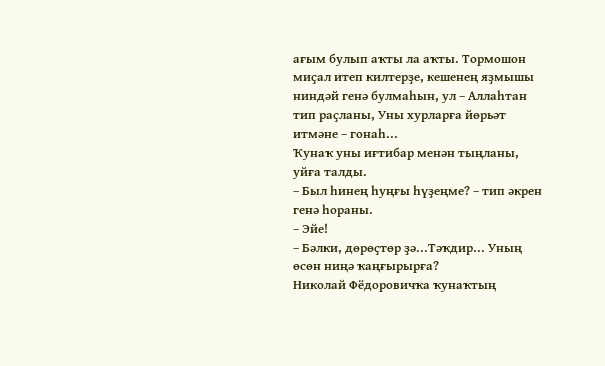ағым булып аҡты ла аҡты. Тормошон миҫал итеп килтерҙе, кешенең яҙмышы ниндәй генә булмаһын, ул – Аллаһтан тип раҫланы, Уны хурларға йөрьәт итмәне – гонаһ...
Ҡунаҡ уны иғтибар менән тыңланы, уйға талды.
– Был һинең һуңғы һүҙеңме? – тип әкрен генә һораны.
– Эйе!
– Бәлки, дөрөҫтөр ҙә...Тәҡдир... Уның өсөн ниңә ҡаңғырырға?
Николай Фёдоровичҡа ҡунаҡтың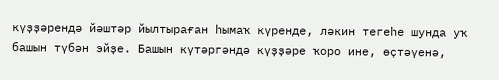күҙҙәрендә йәштәр йылтыраған һымаҡ күренде, ләкин тегеһе шунда уҡ башын түбән эйҙе. Башын күтәргәндә күҙҙәре ҡоро ине, өҫтәүенә,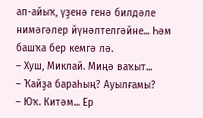ап-айыҡ, үҙенә генә билдәле нимәгәлер йүнәлтелгәйне... Һәм башҡа бер кемгә лә.
– Хуш, Миклай. Миңә ваҡыт...
– Ҡайҙа бараһың? Ауылғамы?
– Юҡ. Китәм... Ер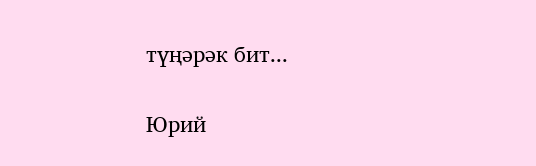түңәрәк бит...

Юрий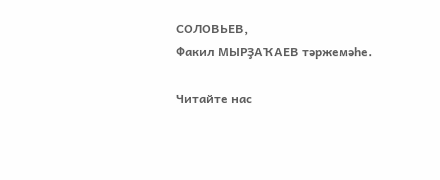СОЛОВЬЕВ,
Факил МЫРҘАҠАЕВ тәржемәһе.

Читайте нас